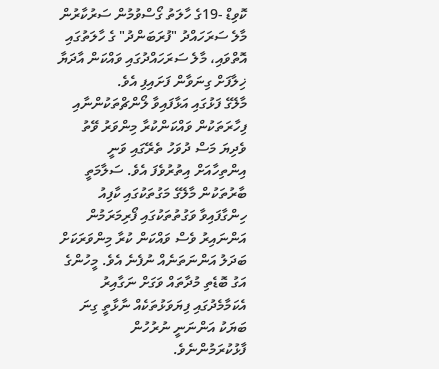ކޮވިޑް -19ގެ ހާލަތު ގޯސްވުމުން ސަރުކާރުން މާލެ ސަރަހައްދު "ފުރަބަންދު" ގެ ހާލަތުގައި އޮތްވައި، މާލެ ސަރަހައްދުގައި ވައްކަން އާދަޔާ ޚިލާފަށް ގިނަވާން ފަށައިފި އެވެ.
މާލޭގެ ފަޅުގައި އަޅާފައިވާ ލޯންޗްތަކުންނާއި ފިހާރަތަކުން ވައްކަންކުރާ މިންވަރު ވޭތު ވެދިޔަ މަސް ދުވަހު ތެރޭގައި ވަނީ އިންތިހާއަށް އިތުރުވެފަ އެވެ. ސަލާމަތީ ބާރުތަކުން މާލޭގެ މަގުތަކުގައި ކާފިއު ހިންގާފައިވާ ވަގުތުތަކުގައި ފޯރިމަރަމުން އަންނައިރު ވެސް ވައްކަން ކުރާ މިންވަރަކަށް ބަދަލު އަންނަތަނެއް ނުފެނެ އެވެ. މީހުންގެ އަގު ބޮޑެތި މުދާތައް ވަގަށް ނަގާއިރު އެކަމާމެދުގައި ފިޔަވަޅުތަކެއް ނާޅާތީ ގިނަ ބަޔަކު އަންނަނީ ނުރުހުން ފާޅުކުރަމުންނެވެ.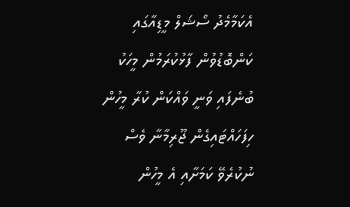އެކަމާމެދު ސޯޝަލް މީޑިއާގައި ކަންބޮޑުވުން ފާޅުކުރަމުން މީހަކު ބުނެފައި ވަނީ ވައްކަން ކުރާ މީހުން ހިފަހައްޓައިގެން ޖޫރިމާނާ ވެސް ނުކުރެވޭ ކަމަށާއި އެ މީހުން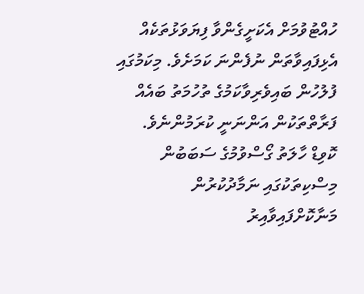ހުއްޓުވުމަށް އެކަށީގެންވާ ފިޔަވަޅުތަކެއް އެޅިފައިވާތަން ނުފެންނަ ކަމަށެވެ. މިކަމުގައި ފުލުހުން ބައިވެރިވާކަމުގެ ތުހުމަތު ބައެއް ފަރާތްތަކުން އަންނަނީ ކުރަމުންނެވެ.
ކޮވިޑް ހާލަތު ގޯސްވުމުގެ ސަބަބުން މިސްކިތަކުގައި ނަމާދުކުރުން މަނާކޮށްފައިވާއިރު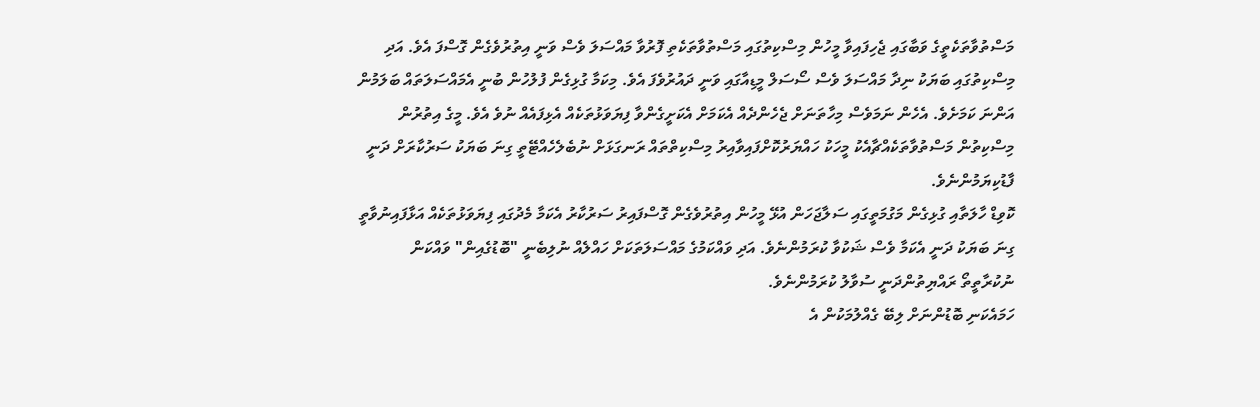މަސްތުވާތަކެތީގެ ވަބާގައި ޖެހިފައިވާ މީހުން މިސްކިތުގައި މަސްތުވާތަކެތި ފޮރުވާ މައްސަލަ ވެސް ވަނީ އިތުރުވެގެން ގޮސްފަ އެވެ. އަދި މިސްކިތުގައި ބަޔަކު ނިދާ މައްސަލަ ވެސް ސޯސަލް މީޑިއާގައި ވަނީ ދައުރުވެފަ އެވެ. މިކަމާ ގުޅިގެން ފުލުހުން ބުނީ އެމައްސަލަތައް ބަލަމުން އަންނަ ކަމަށެވެ. އެހެން ނަމަވެސް މިހާތަނަށް ޖެހެންދެއް އެކަމަށް އެކަށީގެންވާ ފިޔަވަޅުތަކެއް އެޅިފައެއް ނުވެ އެވެ. މީގެ އިތުރުން މިސްކިތުން މަސްތުވާތަކެއްޗާއެކު މީހަކު ހައްޔަރުކޮށްފައިވާއިރު މިސްކިތްތައް ރަނގަޅަށް ނުބެލެހެއްޓޭތީ ގިނަ ބަޔަކު ސަރުކާރަށް ދަނީ ފާޑުކިޔަމުންނެވެ.
ކޮވިޑް ހާލަތާއި ގުޅިގެން މަގުމަތީގައި ސަލާޖަހަން އުޅޭ މީހުން އިތުރުވެގެން ގޮސްފައިރު ސަރުކާރު އެކަމާ މެދުގައި ފިޔަވަޅުތަކެއް އަޅާފައިނުވާތީ ގިނަ ބަޔަކު ދަނީ އެކަމާ ވެސް ޝަކުވާ ކުރަމުންނެވެ. އަދި ވައްކަމުގެ މައްސަލަތަކަށް ހައްލެއް ނުލިބެނީ "ބޮޑުގެއިން" ވައްކަން ނުކުރާތީތޯ ރައްޔިތުންދަނީ ސުވާލު ކުރަމުންނެވެ.
ހަމައެކަނި ބޮޑުންނަށް ލިބޭ ގެއްލުމަކުން އެ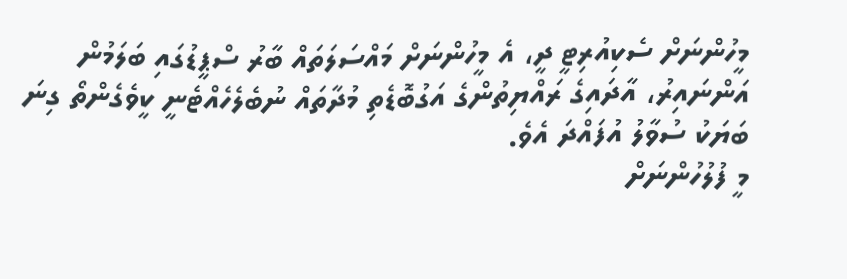މީހުންނަށް ސެކިއުރިޓީ ދީ، އެ މީހުންނަށް މައްސަލަތައް ބާރު ސްޕީޑުގައި ބަލަމުން އަންނައިރު، އާދައިގެ ރައްޔިތުންގެ އަގުބޮޑެތި މުދާތައް ނުބެލެހެއްޓެނީ ކީވެގެންތޯ ގިނަ ބަޔަކު ސުވާލު އުފައްދަ އެވެ.
މީ ފުލުހުންނަށް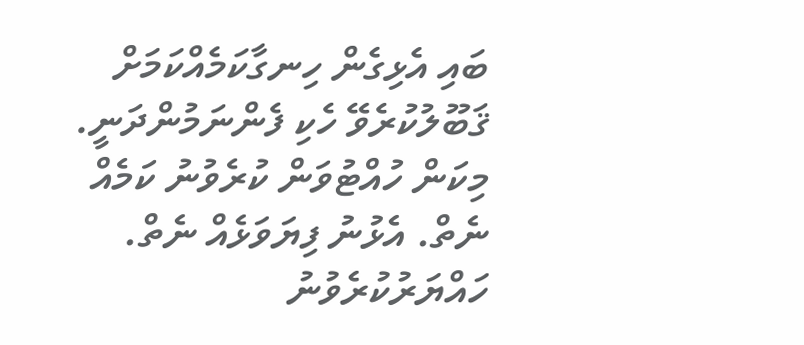ބައި އެޅިގެން ހިނގާކަމެއްކަމަށް ޤަބޫލުކުރެވޭ ހެކި ފެންނަމުންދަނީ. މިކަން ހުއްޓުވަން ކުރެވުނު ކަމެއް ނެތް. އެޅުނު ފިޔަވަޅެއް ނެތް. ހައްޔަރުކުރެވުނު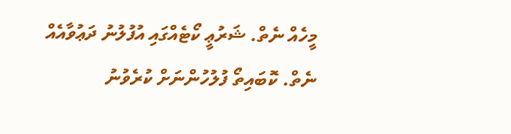މީހެއް ނެތް. ޝަރުޢީ ކޯޓެއްގައި އުފުލުނު ދަޢުވާއެއް ނެތް. ކޮބައިތޯ ފުލުހުންނަށް ކުރެވުނު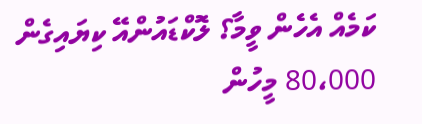ކަމެއް އެހެން ވީމާ؟ ލޮކްޑައުންއޭ ކިޔައިގެން 80،000 މީހުން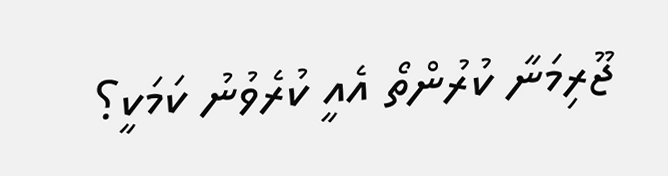ޖޫރިމަނާ ކުރުންތޯ އެއީ ކުރެވުނު ކަމަކީ؟